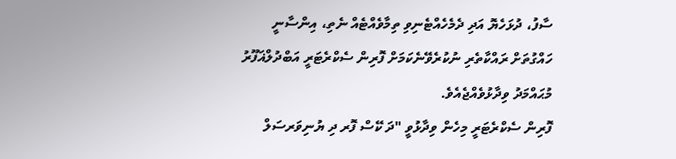ސާފު، ދުޅަހެޔޮ އަދި ދެމެހެއްޓެނިވި ތިމާވެއްޓެއް ނެތި، އިންސާނީ ހައްގުތަށް ރައްކާތެރި ނުކުރެވޭނެކަމަށް ފޮރިން ސެކްރެޓަރީ އަބްދުލްޣަފޫރު މުޙައްމަދު ވިދާޅުވެއްޖެއެވެ.
ފޮރިން ސެކްރެޓަރީ މިހެން ވިދާޅުވީ "ދަ ކޭސް ފޮރ ދި ޔުނިވަރސަލް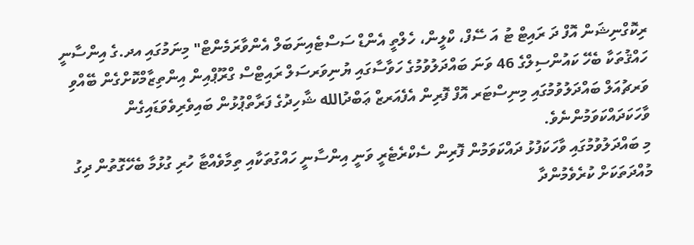ރިކޮގްނިޝަން އޮފް ދަ ރައިޓް ޓު އަ ސޭފް، ކްލީން، ހެލްތީ އެންޑް ސަސްޓެއިނަބަލް އެންވާރަމެންޓް" މިނަމުގައި އދ.ގެ އިންސާނީ ހައްޤުތަކާ ބެހޭ ކައުންސިލްގެ 46 ވަނަ ބައްދަލުވުމުގެ ހަވާސާގައި ޔުނިވަރސަލް ރައިޓްސް ގްރޫޕްއިން އިންތިޒާމްކޮށްގެން ބޭއްވި ވަރޗުއަލް ބައްދަލުވުމުގައި މިނިސްޓަރ އޮފް ފޮރިން އެފެއަރޒް ޢަބްދުالله ޝާހިދުގެ ފަރާތްޕުޅުން ބައިވެރިވެވަޑައިގެން ވާހަކަދައްކަވަމުންނެވެ.
މި ބައްދަލުވުމުގައި ވާހަކަފުޅު ދައްކަވަމުން ފޮރިން ސެކްރެޓެރީ ވަނީ އިންސާނީ ހައްގުތަކާއި ތިމާވެއްޓާ ހުރި ގުޅުމާ ބެހޭގޮތުން ދިގު މުއްދަތަކަށް ކުރެވެމުންދާ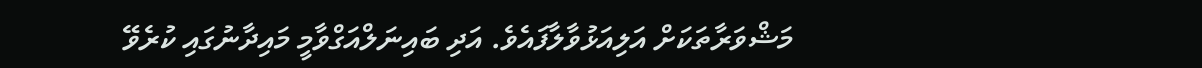މަޝްވަރާތަކަށް އަލިއަޅުވާލާފައެވެ. އަދި ބައިނަލްއަގްވާމީ މައިދާނުގައި ކުރެވޭ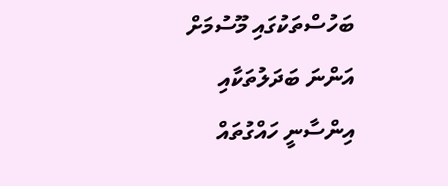ބަހުސްތަކުގައި މޫސުމަށް އަންނަ ބަދަލުތަކާއި އިންސާނީ ހައްގުތައް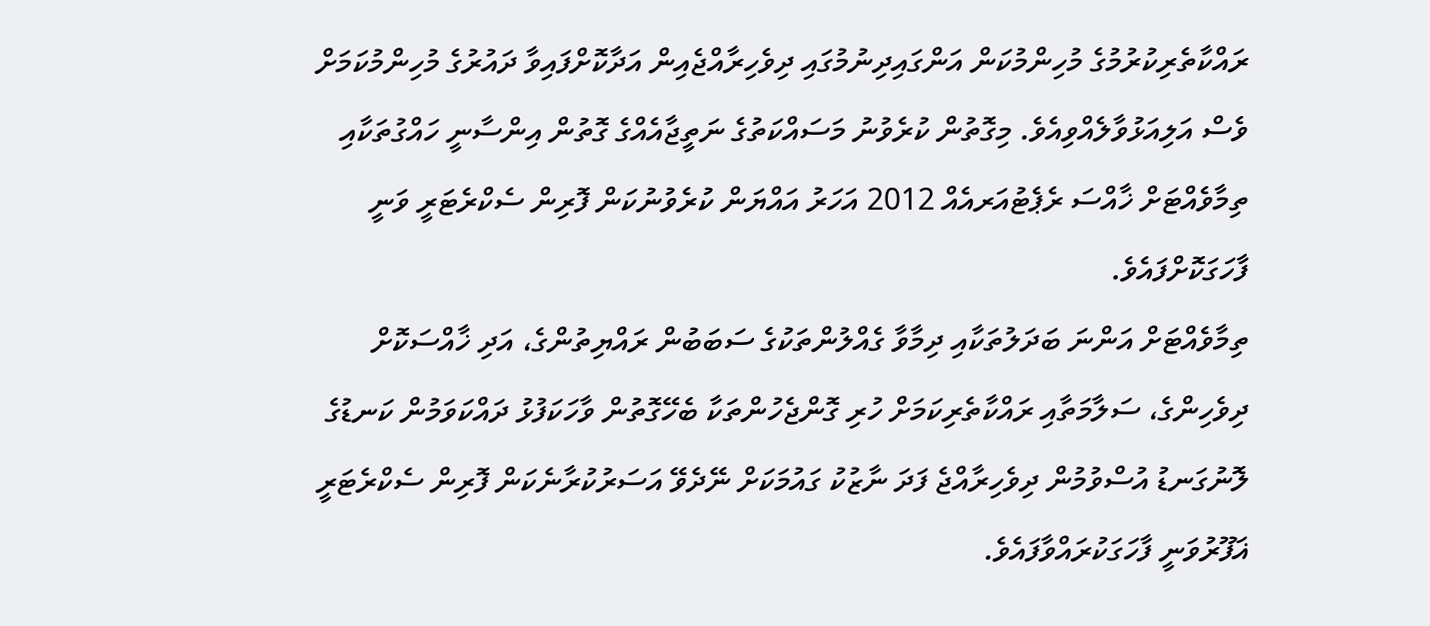ރައްކާތެރިކުރުމުގެ މުހިންމުކަން އަންގައިދިނުމުގައި ދިވެހިރާއްޖެއިން އަދާކޮށްފައިވާ ދައުރުގެ މުހިންމުކަމަށް ވެސް އަލިއަޅުވާލެއްވިއެވެ. މިގޮތުން ކުރެވުނު މަސައްކަތުގެ ނަތީޖާއެއްގެ ގޮތުން އިންސާނީ ހައްގުތަކާއި ތިމާވެއްޓަށް ޚާއްސަ ރެޕެޓުއަރއެއް 2012 އަހަރު އައްޔަން ކުރެވުނުކަން ފޮރިން ސެކްރެޓަރީ ވަނީ ފާހަގަކޮށްފައެވެ.
ތިމާވެއްޓަށް އަންނަ ބަދަލުތަކާއި ދިމާވާ ގެއްލުންތަކުގެ ސަބަބުން ރައްޔިތުންގެ، އަދި ޚާއްސަކޮށް ދިވެހިންގެ، ސަލާމަތާއި ރައްކާތެރިކަމަށް ހުރި ގޮންޖެހުންތަކާ ބެހޭގޮތުން ވާހަކަފުޅު ދައްކަވަމުން ކަނޑުގެ ލޮނުގަނޑު އުސްވުމުން ދިވެހިރާއްޖެ ފަދަ ނާޒުކު ގައުމަކަށް ނޭދެވޭ އަސަރުކުރާނެކަން ފޮރިން ސެކްރެޓަރީ ޣަފޫރުވަނީ ފާހަގަކުރައްވާފައެވެ.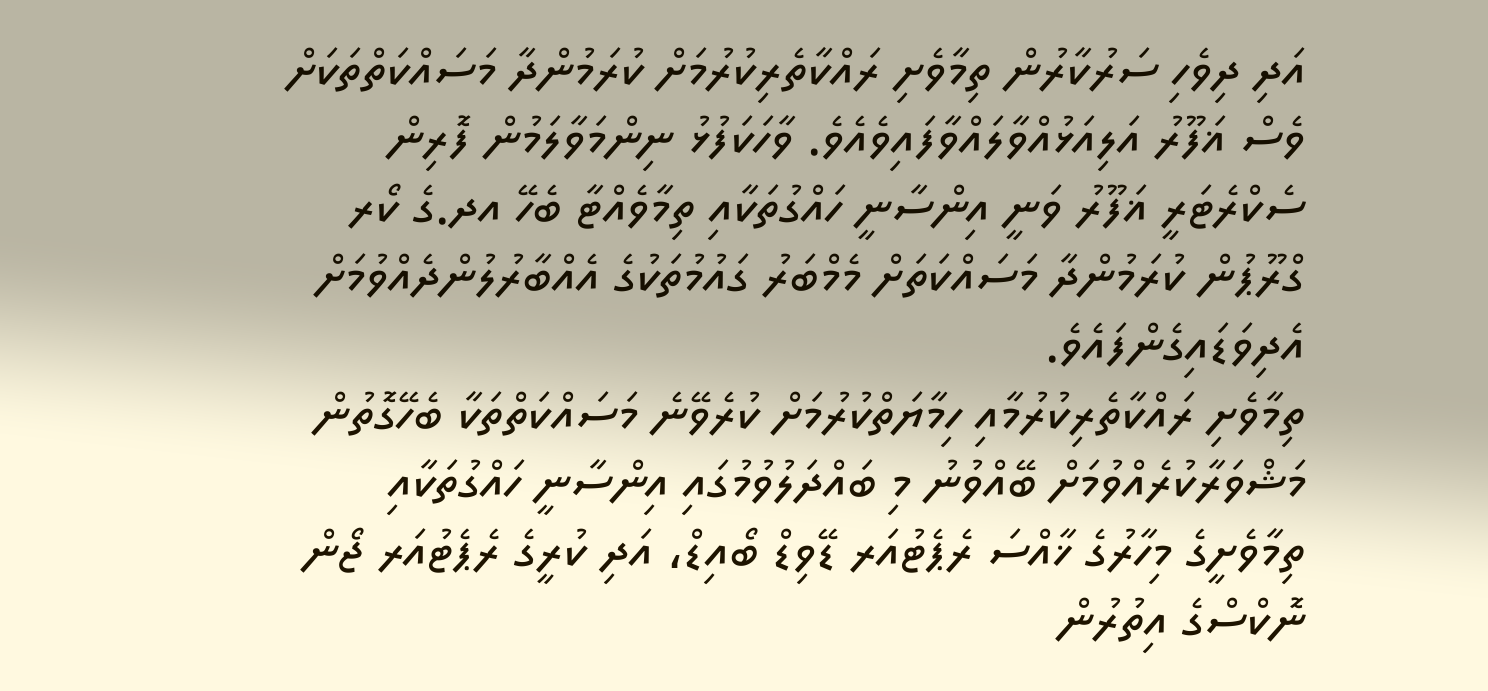އަދި ދިވެހި ސަރުކާރުން ތިމާވެށި ރައްކާތެރިކުރުމަށް ކުރަމުންދާ މަސައްކަތްތަކަށް ވެސް ޣަފޫރު އަލިއަޅުއްވާލައްވާފައިވެއެވެ. ވާހަކަފުޅު ނިންމަވާލަމުން ފޮރިން ސެކްރެޓަރީ ޣަފޫރު ވަނީ އިންސާނީ ހައްގުތަކާއި ތިމާވެއްޓާ ބެހޭ އދ.ގެ ކޯރ ގްރޫޕުން ކުރަމުންދާ މަސައްކަތަށް މެމްބަރު ގައުމުތަކުގެ އެއްބާރުލުންދެއްވުމަށް އެދިވަޑައިގެންފައެވެ.
ތިމާވެށި ރައްކާތެރިކުރުމާއި ހިމާޔަތްކުރުމަށް ކުރެވޭނެ މަސައްކަތްތަކާ ބެހޭގޮތުން މަޝްވަރާކުރެއްވުމަށް ބޭއްވުނު މި ބައްދަލުވުމުގައި އިންސާނީ ހައްގުތަކާއި ތިމާވެށީގެ މިހާރުގެ ޚާއްސަ ރެޕެޓުއަރ ޑޭވިޑް ބޯއިޑް، އަދި ކުރީގެ ރެޕެޓުއަރ ޖޯން ނޮކްސްގެ އިތުރުން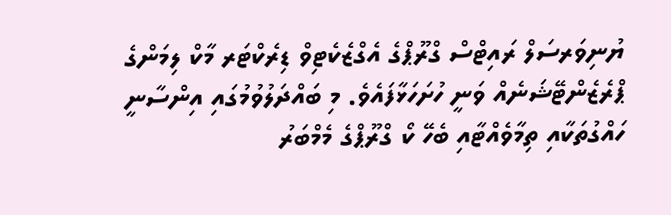ޔުނިވަރސަލް ރައިޓްސް ގްރޫޕްގެ އެގްޒެކެޓިވް ޑިރެކްޓަރ މާކް ލިމަންގެ ޕްރެޒެންޓޭޝަނެއް ވަނީ ހުށަހަޅާފައެވެ. މި ބައްދަލުވުމުގައި އިންސާނީ ހައްގުތަކާއި ތިމާވެއްޓާއި ބެހޭ ކޯ ގްރޫޕްގެ މެމްބަރު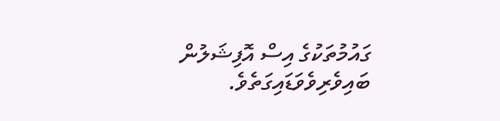ގައުމުތަކުގެ އިސް އޮފިޝަލުން ބައިވެރިވެވަޑައިގަތެވެ.